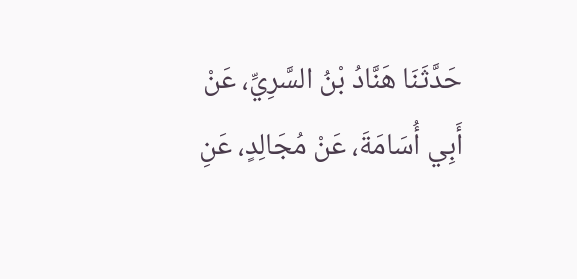حَدَّثَنَا هَنَّادُ بْنُ السَّرِيِّ، عَنْ أَبِي أُسَامَةَ، عَنْ مُجَالِدٍ، عَنِ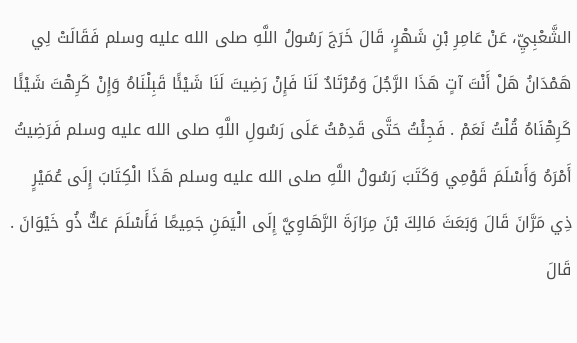الشَّعْبِيِّ، عَنْ عَامِرِ بْنِ شَهْرٍ، قَالَ خَرَجَ رَسُولُ اللَّهِ صلى الله عليه وسلم فَقَالَتْ لِي هَمْدَانُ هَلْ أَنْتَ آتٍ هَذَا الرَّجُلَ وَمُرْتَادٌ لَنَا فَإِنْ رَضِيتَ لَنَا شَيْئًا قَبِلْنَاهُ وَإِنْ كَرِهْتَ شَيْئًا كَرِهْنَاهُ قُلْتُ نَعَمْ . فَجِئْتُ حَتَّى قَدِمْتُ عَلَى رَسُولِ اللَّهِ صلى الله عليه وسلم فَرَضِيتُ أَمْرَهُ وَأَسْلَمَ قَوْمِي وَكَتَبَ رَسُولُ اللَّهِ صلى الله عليه وسلم هَذَا الْكِتَابَ إِلَى عُمَيْرٍ ذِي مَرَّانَ قَالَ وَبَعَثَ مَالِكَ بْنَ مِرَارَةَ الرَّهَاوِيَّ إِلَى الْيَمَنِ جَمِيعًا فَأَسْلَمَ عَكٌّ ذُو خَيْوَانَ . قَالَ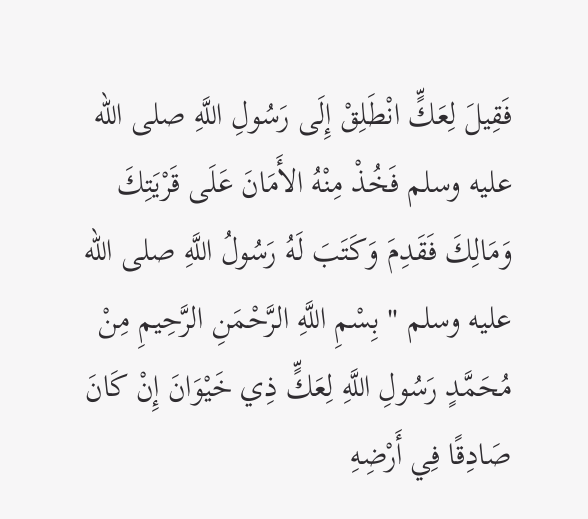فَقِيلَ لِعَكٍّ انْطَلِقْ إِلَى رَسُولِ اللَّهِ صلى الله عليه وسلم فَخُذْ مِنْهُ الأَمَانَ عَلَى قَرْيَتِكَ وَمَالِكَ فَقَدِمَ وَكَتَبَ لَهُ رَسُولُ اللَّهِ صلى الله عليه وسلم " بِسْمِ اللَّهِ الرَّحْمَنِ الرَّحِيمِ مِنْ مُحَمَّدٍ رَسُولِ اللَّهِ لِعَكٍّ ذِي خَيْوَانَ إِنْ كَانَ صَادِقًا فِي أَرْضِهِ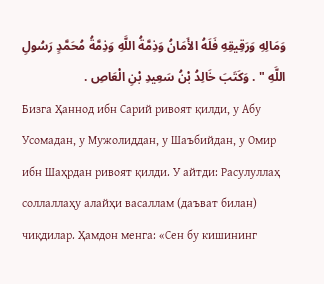وَمَالِهِ وَرَقِيقِهِ فَلَهُ الأَمَانُ وَذِمَّةُ اللَّهِ وَذِمَّةُ مُحَمَّدٍ رَسُولِ اللَّهِ " . وَكَتَبَ خَالِدُ بْنُ سَعِيدِ بْنِ الْعَاصِ .
Бизга Ҳаннод ибн Сарий ривоят қилди, у Абу Усомадан, у Мужолиддан, у Шаъбийдан, у Омир ибн Шаҳрдан ривоят қилди. У айтди: Расулуллаҳ соллаллаҳу алайҳи васаллам (даъват билан) чиқдилар. Ҳамдон менга: «Сен бу кишининг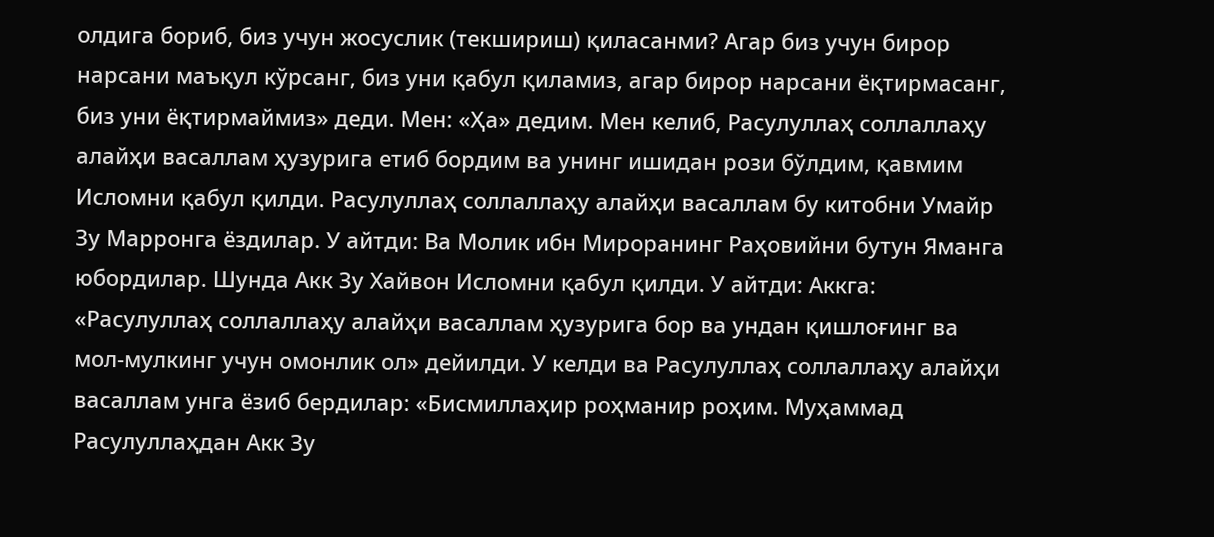олдига бориб, биз учун жосуслик (текшириш) қиласанми? Агар биз учун бирор нарсани маъқул кўрсанг, биз уни қабул қиламиз, агар бирор нарсани ёқтирмасанг, биз уни ёқтирмаймиз» деди. Мен: «Ҳа» дедим. Мен келиб, Расулуллаҳ соллаллаҳу алайҳи васаллам ҳузурига етиб бордим ва унинг ишидан рози бўлдим, қавмим Исломни қабул қилди. Расулуллаҳ соллаллаҳу алайҳи васаллам бу китобни Умайр Зу Марронга ёздилар. У айтди: Ва Молик ибн Мироранинг Раҳовийни бутун Яманга юбордилар. Шунда Акк Зу Хайвон Исломни қабул қилди. У айтди: Аккга: «Расулуллаҳ соллаллаҳу алайҳи васаллам ҳузурига бор ва ундан қишлоғинг ва мол-мулкинг учун омонлик ол» дейилди. У келди ва Расулуллаҳ соллаллаҳу алайҳи васаллам унга ёзиб бердилар: «Бисмиллаҳир роҳманир роҳим. Муҳаммад Расулуллаҳдан Акк Зу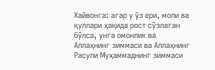Хайвонга: агар у ўз ери, моли ва қуллари ҳақида рост сўзлаган бўлса, унга омонлик ва Аллаҳнинг зиммаси ва Аллаҳнинг Расули Муҳаммаднинг зиммаси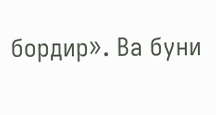бордир». Ва буни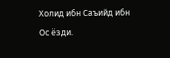Холид ибн Саъийд ибн Ос ёзди.